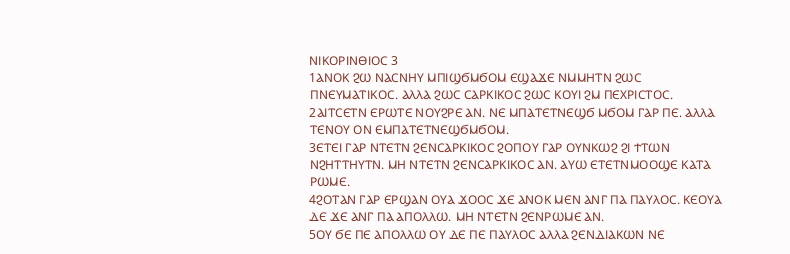ⲚⲒⲔⲞⲢⲒⲚⲐⲒⲞⲤ 3
1ⲀⲚⲞⲔ ϨⲰ ⲚⲀⲤⲚⲎⲨ ⲘⲠⲒϢϬⲘϬⲞⲘ ⲈϢⲀϪⲈ ⲚⲘⲘⲎⲦⲚ ϨⲰⲤ ⲠⲚⲈⲨⲘⲀⲦⲒⲔⲞⲤ. ⲀⲖⲖⲀ ϨⲰⲤ ⲤⲀⲢⲔⲒⲔⲞⲤ ϨⲰⲤ ⲔⲞⲨⲒ ϨⲘ ⲠⲈⲬⲢⲒⲤⲦⲞⲤ.
2ⲀⲒⲦⲤⲈⲦⲚ ⲈⲢⲰⲦⲈ ⲚⲞⲨϨⲢⲈ ⲀⲚ. ⲚⲈ ⲘⲠⲀⲦⲈⲦⲚⲈϢϬ ⲘϬⲞⲘ ⲄⲀⲢ ⲠⲈ. ⲀⲖⲖⲀ ⲦⲈⲚⲞⲨ ⲞⲚ ⲈⲘⲠⲀⲦⲈⲦⲚⲈϢϬⲘϬⲞⲘ.
3ⲈⲦⲈⲒ ⲄⲀⲢ ⲚⲦⲈⲦⲚ ϨⲈⲚⲤⲀⲢⲔⲒⲔⲞⲤ ϨⲞⲠⲞⲨ ⲄⲀⲢ ⲞⲨⲚⲔⲰϨ ϨⲒ ϮⲦⲰⲚ ⲚϨⲎⲦⲦⲎⲨⲦⲚ. ⲘⲎ ⲚⲦⲈⲦⲚ ϨⲈⲚⲤⲀⲢⲔⲒⲔⲞⲤ ⲀⲚ. ⲀⲨⲰ ⲈⲦⲈⲦⲚⲘⲞⲞϢⲈ ⲔⲀⲦⲀ ⲢⲰⲘⲈ.
4ϨⲞⲦⲀⲚ ⲄⲀⲢ ⲈⲢϢⲀⲚ ⲞⲨⲀ ϪⲞⲞⲤ ϪⲈ ⲀⲚⲞⲔ ⲘⲈⲚ ⲀⲚⲄ ⲠⲀ ⲠⲀⲨⲖⲞⲤ. ⲔⲈⲞⲨⲀ ⲆⲈ ϪⲈ ⲀⲚⲄ ⲠⲀ ⲀⲠⲞⲖⲖⲰ. ⲘⲎ ⲚⲦⲈⲦⲚ ϨⲈⲚⲢⲰⲘⲈ ⲀⲚ.
5ⲞⲨ ϬⲈ ⲠⲈ ⲀⲠⲞⲖⲖⲰ ⲞⲨ ⲆⲈ ⲠⲈ ⲠⲀⲨⲖⲞⲤ ⲀⲖⲖⲀ ϨⲈⲚⲆⲒⲀⲔⲰⲚ ⲚⲈ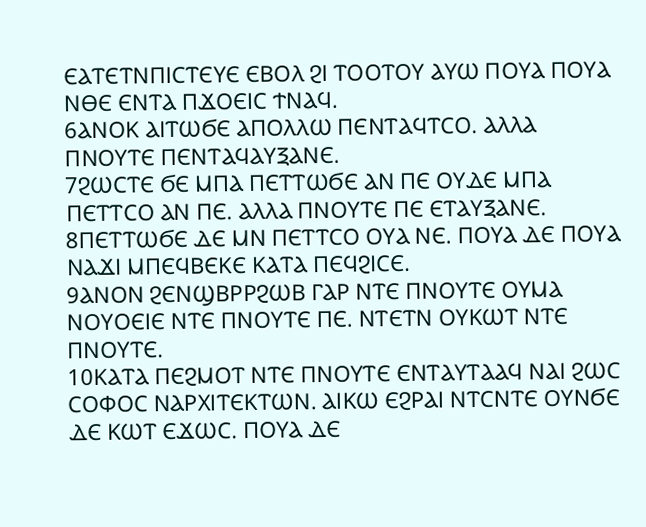ⲈⲀⲦⲈⲦⲚⲠⲒⲤⲦⲈⲨⲈ ⲈⲂⲞⲖ ϨⲒ ⲦⲞⲞⲦⲞⲨ ⲀⲨⲰ ⲠⲞⲨⲀ ⲠⲞⲨⲀ ⲚⲐⲈ ⲈⲚⲦⲀ ⲠϪⲞⲈⲒⲤ ϮⲚⲀϤ.
6ⲀⲚⲞⲔ ⲀⲒⲦⲰϬⲈ ⲀⲠⲞⲖⲖⲰ ⲠⲈⲚⲦⲀϤⲦⲤⲞ. ⲀⲖⲖⲀ ⲠⲚⲞⲨⲦⲈ ⲠⲈⲚⲦⲀϤⲀⲨⲜⲀⲚⲈ.
7ϨⲰⲤⲦⲈ ϬⲈ ⲘⲠⲀ ⲠⲈⲦⲦⲰϬⲈ ⲀⲚ ⲠⲈ ⲞⲨⲆⲈ ⲘⲠⲀ ⲠⲈⲦⲦⲤⲞ ⲀⲚ ⲠⲈ. ⲀⲖⲖⲀ ⲠⲚⲞⲨⲦⲈ ⲠⲈ ⲈⲦⲀⲨⲜⲀⲚⲈ.
8ⲠⲈⲦⲦⲰϬⲈ ⲆⲈ ⲘⲚ ⲠⲈⲦⲦⲤⲞ ⲞⲨⲀ ⲚⲈ. ⲠⲞⲨⲀ ⲆⲈ ⲠⲞⲨⲀ ⲚⲀϪⲒ ⲘⲠⲈϤⲂⲈⲔⲈ ⲔⲀⲦⲀ ⲠⲈϤϨⲒⲤⲈ.
9ⲀⲚⲞⲚ ϨⲈⲚϢⲂⲢⲢϨⲰⲂ ⲄⲀⲢ ⲚⲦⲈ ⲠⲚⲞⲨⲦⲈ ⲞⲨⲘⲀ ⲚⲞⲨⲞⲈⲒⲈ ⲚⲦⲈ ⲠⲚⲞⲨⲦⲈ ⲠⲈ. ⲚⲦⲈⲦⲚ ⲞⲨⲔⲰⲦ ⲚⲦⲈ ⲠⲚⲞⲨⲦⲈ.
10ⲔⲀⲦⲀ ⲠⲈϨⲘⲞⲦ ⲚⲦⲈ ⲠⲚⲞⲨⲦⲈ ⲈⲚⲦⲀⲨⲦⲀⲀϤ ⲚⲀⲒ ϨⲰⲤ ⲤⲞⲪⲞⲤ ⲚⲀⲢⲬⲒⲦⲈⲔⲦⲰⲚ. ⲀⲒⲔⲰ ⲈϨⲢⲀⲒ ⲚⲦⲤⲚⲦⲈ ⲞⲨⲚϬⲈ ⲆⲈ ⲔⲰⲦ ⲈϪⲰⲤ. ⲠⲞⲨⲀ ⲆⲈ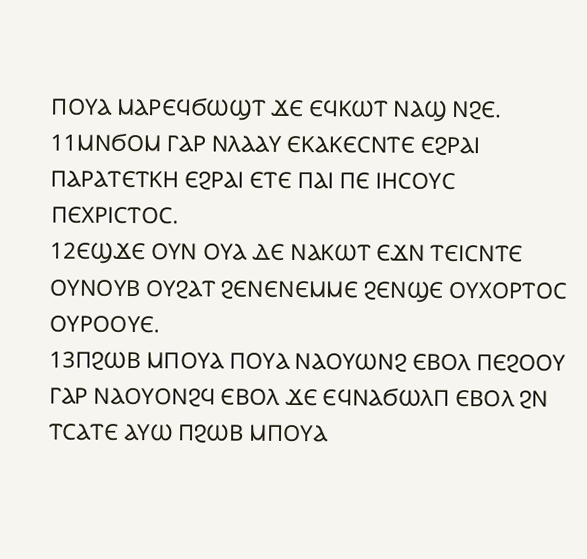ⲠⲞⲨⲀ ⲘⲀⲢⲈϤϬⲰϢⲦ ϪⲈ ⲈϤⲔⲰⲦ ⲚⲀϢ ⲚϨⲈ.
11ⲘⲚϬⲞⲘ ⲄⲀⲢ ⲚⲖⲀⲀⲨ ⲈⲔⲀⲔⲈⲤⲚⲦⲈ ⲈϨⲢⲀⲒ ⲠⲀⲢⲀⲦⲈⲦⲔⲎ ⲈϨⲢⲀⲒ ⲈⲦⲈ ⲠⲀⲒ ⲠⲈ ⲒⲎⲤⲞⲨⲤ ⲠⲈⲬⲢⲒⲤⲦⲞⲤ.
12ⲈϢϪⲈ ⲞⲨⲚ ⲞⲨⲀ ⲆⲈ ⲚⲀⲔⲰⲦ ⲈϪⲚ ⲦⲈⲒⲤⲚⲦⲈ ⲞⲨⲚⲞⲨⲂ ⲞⲨϨⲀⲦ ϨⲈⲚⲈⲚⲈⲘⲘⲈ ϨⲈⲚϢⲈ ⲞⲨⲬⲞⲢⲦⲞⲤ ⲞⲨⲢⲞⲞⲨⲈ.
13ⲠϨⲰⲂ ⲘⲠⲞⲨⲀ ⲠⲞⲨⲀ ⲚⲀⲞⲨⲰⲚϨ ⲈⲂⲞⲖ ⲠⲈϨⲞⲞⲨ ⲄⲀⲢ ⲚⲀⲞⲨⲞⲚϨϤ ⲈⲂⲞⲖ ϪⲈ ⲈϤⲚⲀϬⲰⲖⲠ ⲈⲂⲞⲖ ϨⲚ ⲦⲤⲀⲦⲈ ⲀⲨⲰ ⲠϨⲰⲂ ⲘⲠⲞⲨⲀ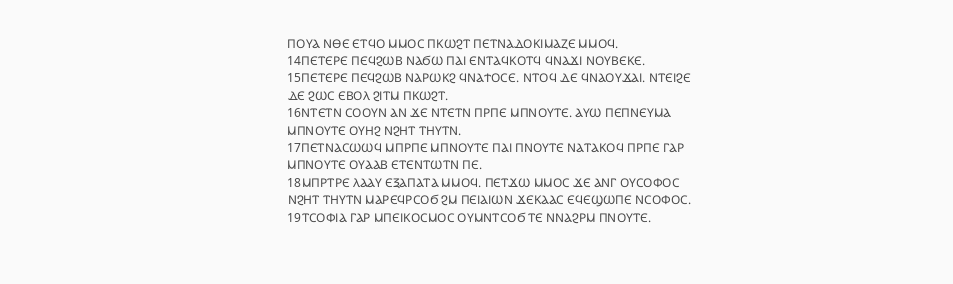ⲠⲞⲨⲀ ⲚⲐⲈ ⲈⲦϤⲞ ⲘⲘⲞⲤ ⲠⲔⲰϨⲦ ⲠⲈⲦⲚⲀⲆⲞⲔⲒⲘⲀⲌⲈ ⲘⲘⲞϤ.
14ⲠⲈⲦⲈⲢⲈ ⲠⲈϤϨⲰⲂ ⲚⲀϬⲰ ⲠⲀⲒ ⲈⲚⲦⲀϤⲔⲞⲦϤ ϤⲚⲀϪⲒ ⲚⲞⲨⲂⲈⲔⲈ.
15ⲠⲈⲦⲈⲢⲈ ⲠⲈϤϨⲰⲂ ⲚⲀⲢⲰⲔϨ ϤⲚⲀϮⲞⲤⲈ. ⲚⲦⲞϤ ⲆⲈ ϤⲚⲀⲞⲨϪⲀⲒ. ⲚⲦⲈⲒϨⲈ ⲆⲈ ϨⲰⲤ ⲈⲂⲞⲖ ϨⲒⲦⲘ ⲠⲔⲰϨⲦ.
16ⲚⲦⲈⲦⲚ ⲤⲞⲞⲨⲚ ⲀⲚ ϪⲈ ⲚⲦⲈⲦⲚ ⲠⲢⲠⲈ ⲘⲠⲚⲞⲨⲦⲈ. ⲀⲨⲰ ⲠⲈⲠⲚⲈⲨⲘⲀ ⲘⲠⲚⲞⲨⲦⲈ ⲞⲨⲎϨ ⲚϨⲎⲦ ⲦⲎⲨⲦⲚ.
17ⲠⲈⲦⲚⲀⲤⲰⲰϤ ⲘⲠⲢⲠⲈ ⲘⲠⲚⲞⲨⲦⲈ ⲠⲀⲒ ⲠⲚⲞⲨⲦⲈ ⲚⲀⲦⲀⲔⲞϤ ⲠⲢⲠⲈ ⲄⲀⲢ ⲘⲠⲚⲞⲨⲦⲈ ⲞⲨⲀⲀⲂ ⲈⲦⲈⲚⲦⲰⲦⲚ ⲠⲈ.
18ⲘⲠⲢⲦⲢⲈ ⲖⲀⲀⲨ ⲈⲜⲀⲠⲀⲦⲀ ⲘⲘⲞϤ. ⲠⲈⲦϪⲰ ⲘⲘⲞⲤ ϪⲈ ⲀⲚⲄ ⲞⲨⲤⲞⲪⲞⲤ ⲚϨⲎⲦ ⲦⲎⲨⲦⲚ ⲘⲀⲢⲈϤⲢⲤⲞϬ ϨⲘ ⲠⲈⲒⲀⲒⲰⲚ ϪⲈⲔⲀⲀⲤ ⲈϤⲈϢⲰⲠⲈ ⲚⲤⲞⲪⲞⲤ.
19ⲦⲤⲞⲪⲒⲀ ⲄⲀⲢ ⲘⲠⲈⲒⲔⲞⲤⲘⲞⲤ ⲞⲨⲘⲚⲦⲤⲞϬ ⲦⲈ ⲚⲚⲀϨⲢⲘ ⲠⲚⲞⲨⲦⲈ.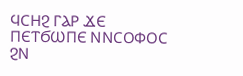ϤⲤⲎϨ ⲄⲀⲢ ϪⲈ ⲠⲈⲦϬⲰⲠⲈ ⲚⲚⲤⲞⲪⲞⲤ ϨⲚ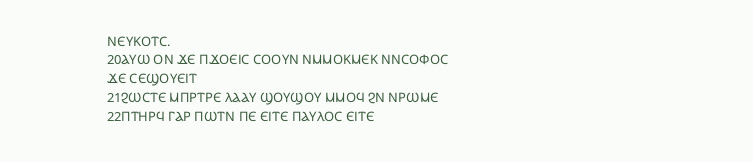ⲚⲈⲨⲔⲞⲦⲤ.
20ⲀⲨⲰ ⲞⲚ ϪⲈ ⲠϪⲞⲈⲒⲤ ⲤⲞⲞⲨⲚ ⲚⲘⲘⲞⲔⲘⲈⲔ ⲚⲚⲤⲞⲪⲞⲤ ϪⲈ ⲤⲈϢⲞⲨⲈⲒⲦ
21ϨⲰⲤⲦⲈ ⲘⲠⲢⲦⲢⲈ ⲖⲀⲀⲨ ϢⲞⲨϢⲞⲨ ⲘⲘⲞϤ ϨⲚ ⲚⲢⲰⲘⲈ
22ⲠⲦⲎⲢϤ ⲄⲀⲢ ⲠⲰⲦⲚ ⲠⲈ ⲈⲒⲦⲈ ⲠⲀⲨⲖⲞⲤ ⲈⲒⲦⲈ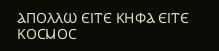ⲀⲠⲞⲖⲖⲰ ⲈⲒⲦⲈ ⲔⲎⲪⲀ ⲈⲒⲦⲈ ⲔⲞⲤⲘⲞⲤ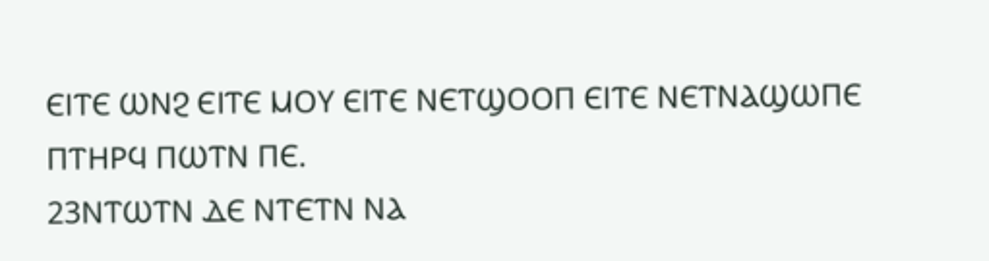ⲈⲒⲦⲈ ⲰⲚϨ ⲈⲒⲦⲈ ⲘⲞⲨ ⲈⲒⲦⲈ ⲚⲈⲦϢⲞⲞⲠ ⲈⲒⲦⲈ ⲚⲈⲦⲚⲀϢⲰⲠⲈ ⲠⲦⲎⲢϤ ⲠⲰⲦⲚ ⲠⲈ.
23ⲚⲦⲰⲦⲚ ⲆⲈ ⲚⲦⲈⲦⲚ ⲚⲀ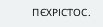ⲠⲈⲬⲢⲒⲤⲦⲞⲤ.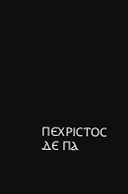ⲠⲈⲬⲢⲒⲤⲦⲞⲤ ⲆⲈ ⲠⲀ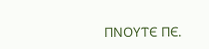ⲠⲚⲞⲨⲦⲈ ⲠⲈ.